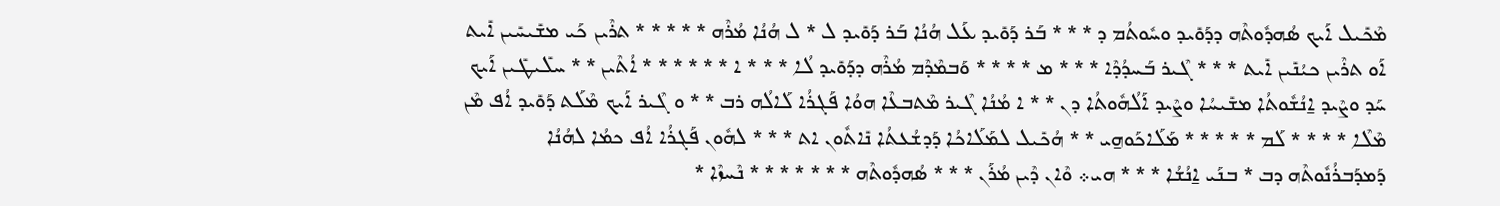ܡܶܟܺܝܠ ܐܰܝܟ ܣܳܗܕܽܘܬܶܗ ܕܕܰܘܺܝܕ ܘܚܽܘܬܳܡ ܕ * * * ܒܰܪ ܕܰܘܺܝܕ ܥܰܠ ܗܳܢܳܐ ܒܰܪ ܕܰܘܺܝܕ ܠ * ܠ ܗܳܢܳܐ ܡܳܪܶܗ * * * * * ܬܪܶܝܢ ܟܰܝ ܡܫܺܝܚܺܝܢ ܐܺܝܬ ܐܰܘ ܬܪܶܝܢ ܟܝܳܢܺܝܢ ܐܺܝܬ * * * ܓܶܝܪ ܒܰܚܕܳܕܶܐ * * * ܡ * * * * ܘܰܒܡܶܕܶܡ ܡܳܪܶܗ ܕܕܰܘܺܝܕ ܠܳܐ * * * ܐ * * * * * * ܐܳܬܶܝܢ * * ܚܠܺܝܛܺܝܢ ܐܰܝܟ ܚܰܕ ܘܨܶܝܕ ܐ̱ܢܳܫܽܘܬܳܐ ܡܫܺܝܚܳܐ ܘܨܶܝܕ ܐܰܠܳܗܽܘܬܳܐ ܕܢ * * ܐ ܡܳܢܳܐ ܓܶܝܪ ܡܶܬܒܥܶܐ ܗܘܳܐ ܦܰܓܪܳܐ ܠܰܐܠܳܗ ܪܒ * * ܘ ܓܶܝܪ ܐܰܝܟ ܡܶܠܰܬ ܕܰܘܺܝܕ ܐܳܦ ܡܶܢ ܡܶܠܶܐ * * * * ܠܰܡ * * * * * ܡܰܠܰܐܟܰܘܗ̱ܝ * * ܗܳܟܺܝܠ ܠܡܰܠܰܐܟܳܐ ܕܰܕܫܳܥܬܳܐ ܢܺܐܬܽܘܢ ܐܬ * * * ܠܗܽܘܢ ܦܰܓܪܳܐ ܐܳܦ ܟܡܳܐ ܠܗܳܢܳܐ ܕܰܡܕܰܒܪܳܢܽܘܬܶܗ ܕܒ * ܒܢܰܝ ܐ̱ܢܳܫܳܐ * * * ܗܝ܀ ܘܶܐܢ ܕܶܝܢ ܡܳܪܰܢ * * * ܣܳܗܕܽܘܬܶܗ * * * * * * * ܢܶܚܙܶܐ *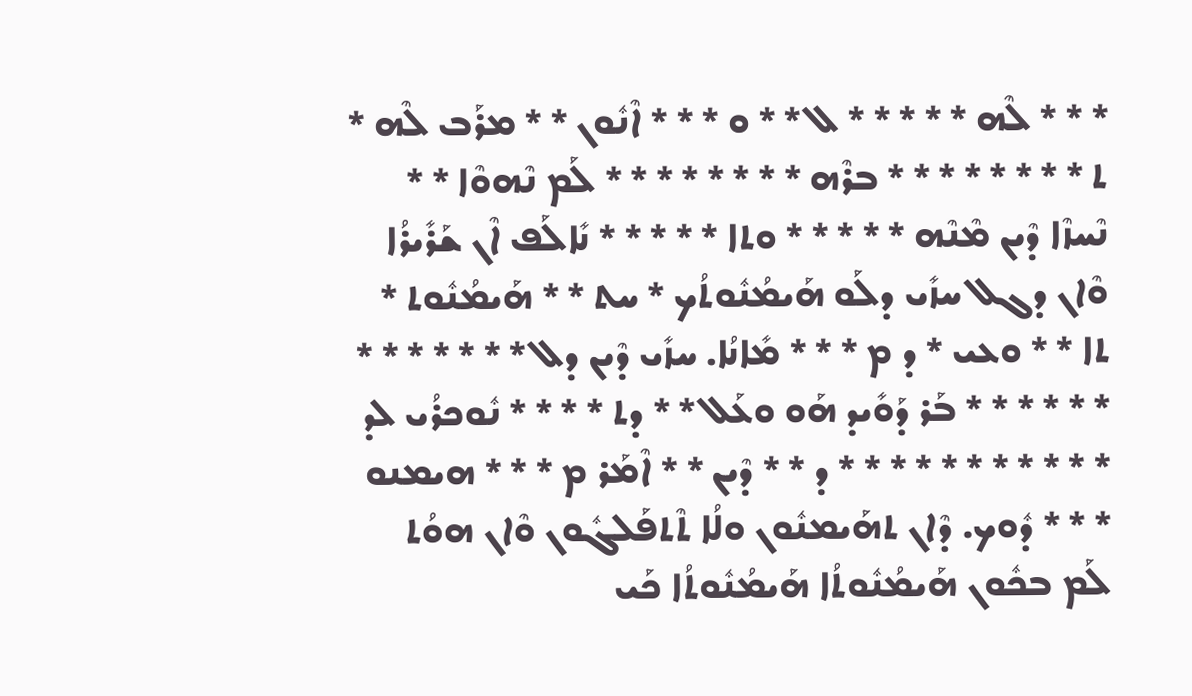* * * ܠܶܗ * * * * * ܠ * * ܘ * * * ܐܶܢܽܘܢ * * ܡܪܰܒ ܠܶܗ * ܬ * * * * * * * * ܒܪܶܗ * * * * * * * * ܠܰܡ ܢܶܗܘܶܐ * * ܢܶܚܙܶܐ ܕܶܝܢ ܡܶܢܶܗ * * * * * ܘܬܐ * * * * * ܢܺܐܠܰܦ ܐܶܢ ܫܰܪܺܝܪܳܐ ܘܶܐܢ ܕܓܠ ܚܙܺܝ ܕܠܰܘ ܗܰܝܡܳܢܽܘܬܳܟ * ܚܬ * * ܗܰܝܡܳܢܽܘܬ * ܬܐ * * ܘܥܝ * ܕ ܡ * * * ܡܺܐܢܳܐ. ܚܙܺܝ ܕܶܝܢ ܕܠ * * * * * * * * * * * * * ܒܰܪ ܕܰܘܺܝܕ ܗܰܘ ܘܥܰܠ * * ܕܬ * * * * ܢܽܘܟܪܳܝ ܠܕ * * * * * * * * * * * ܕ * * ܕܶܝܢ * * ܐܶܡܰܪ ܡ * * * ܗܝܡܢܘ * * * ܕܽܘܟ. ܕܶܐܢ ܬܗܰܝܡܢܽܘܢ ܘܠܳܐ ܬܶܬܦܰܠܓܽܘܢ ܘܶܐܢ ܗܘܳܬ ܠܰܡ ܒܟܽܘܢ ܗܰܝܡܳܢܽܘܬܳܐ ܗܰܝܡܳܢܽܘܬܳܐ ܟܰܝ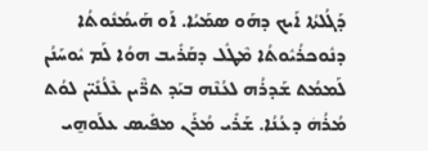ܕܰܓܳܠܬܳܐ ܐܰܝܟ ܕܗܰܘ ܣܡܰܝܳܐ. ܐܰܘ ܗܰܝܡܳܢܽܘܬܳܐ ܕܢܽܘܟܪܳܝܽܘܬܳܐ ܡܶܛܽܠ ܕܩܰܪܺܝܒ ܗܘܳܐ ܠܰܡ ܝܽܘܚܰܢܳܢ ܠܰܡܡܳܬ ܫܰܕܪܳܗ ܠܥܳܢܶܗ ܒܝܰܕ ܬܪ̈ܶܝܢ ܥܶܠܳܢܺܝ̈ܢ ܠܘܳܬ ܡܳܪܳܗܿ ܕܥܳܢܳܐ. ܫܰܪܺܝ ܡܳܪܰܢ ܡܦܺܝܣ ܥܠܰܘܗ̱ܝ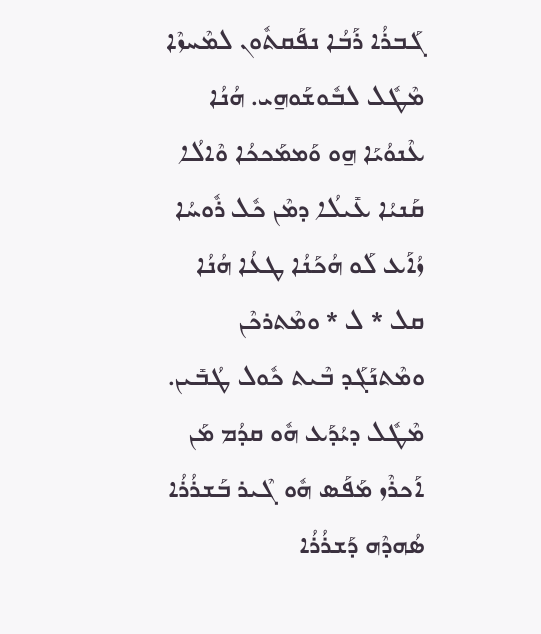ܓܰܒܪܳܐ ܪܰܒܳܐ ܢܦܰܩܬܽܘܢ ܠܡܶܚܙܶܐ ܡܶܛܽܠ ܠܒܽܘܫܰܘܗ̱ܝ. ܗܳܢܳܐ ܥܶܢܘܳܝܰܐ ܗ̱ܘ ܘܰܡܡܰܟܟܳܐ ܘܶܐܠܳܐ ܩܰܢܝܳܐ ܥܺܝܠܳܐ ܕܡܶܢ ܟܽܠ ܪܽܘܚܳܐ ܙܳܐܰܥ ܠܰܘ ܗܳܟܰܢܳܐ ܛܥܳܐ ܗܳܢܳܐ ܩܠ * ܠ * ܘܡܶܬܪܟܶܢ ܘܡܶܬܢܰܓܰܕ ܒܶܝܬ ܟܽܘܠ ܛܳܒܺܝܢ. ܡܶܛܽܠ ܕܝܳܕܰܥ ܗܽܘ ܩܕܳܡ ܡܰܢ ܐܰܟܪܶܙ ܡܰܦܰܣ ܗܽܘ ܓܶܝܪ ܒܰܫܪܳܪܳܐ ܣܳܗܕܶܗ ܕܰܫܪܳܪܳܐ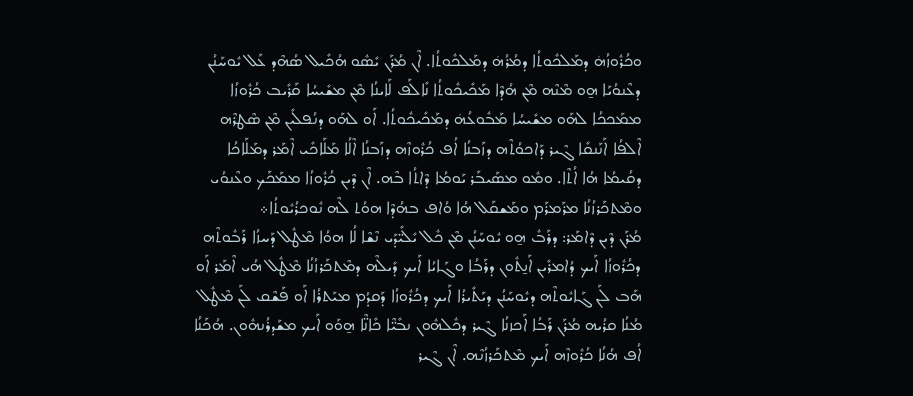ܘܟܳܪܽܘܙܳܗܿ ܕܡܰܠܟܽܘܬܳܐ ܕܡܳܪܳܗܿ ܕܡܰܠܟܽܘܬܳܐ. ܐܶܢ ܡܳܪܰܢ ܝܺܣܽܘ ܗܳܟܺܝܠ ܣܳܗܶܕ ܥܰܠ ܝܽܘܚܰܢܳܢ ܕܥܶܢܘܳܝܰܐ ܗ̱ܘ ܡܶܢܶܗ ܡܶܢ ܗܳܕܶܐ ܡܰܟܺܝܟܽܘܬܳܐ ܢܺܐܠܰܦ ܠܰܐܝܢܳܐ ܡܶܢ ܡܫܺܝܚܳܐ ܩܰܪܺܝܒ ܟܳܪܽܘܙܳܐ ܡܡܰܟܟܳܐ ܠܗܰܘ ܡܫܺܝܚܳܐ ܡܰܒܽܘܥܳܗܿ ܕܡܰܟܺܝܟܽܘܬܳܐ. ܐܰܘ ܠܗܰܘ ܕܢܳܦܠܺܝܢ ܡܶܢ ܣܶܛܪܶܗ ܐܶܠܦܳܐ ܐܰܢܰܢܩܺܐ ܓܶܝܪ ܕܰܐܟܘܳܬܶܗ ܕܙܰܒܢܳܐ ܐܳܦ ܟܳܪܽܘܙܶܗ ܕܙܰܒܢܳܐ ܐܶܠܳܐ ܡܰܠܰܐܟܺܝ ܐܶܡܰܪ ܕܡܰܠܰܐܟܳܐ ܕܩܳܝܡܳܐ ܗܳܐ ܐܳܬܶܐ. ܘܡܽܘ ܡܣܰܝܒܰܪ ܝܰܘܡܳܐ ܕܶܐܬܳܐ ܒܶܗ. ܐܶܢ ܕܶܝܢ ܟܳܪܽܘܙܳܐ ܡܡܰܟܰܟ ܘܥܶܢܘܳܝ ܘܡܶܬܟܰܪܙܳܢܳܐ ܡܪܰܡܪܰܡ ܘܡܰܫܩܰܠ ܗܳܐ ܘܳܐܦ ܒܗܳܕܶܐ ܗܘܳܬ ܠܶܗ ܢܽܘܟܪܳܝܽܘܬܳܐ܀
ܡܳܪܰܢ ܕܶܝܢ ܕܶܐܡܰܪ: ܕܪܰܒܽ ܗ̱ܘ ܝܽܘܚܰܢܳܢ ܡܶܢ ܟܽܠ ܝܺܠܺܝ̈ܕܰܝ ܢܶܫܶܐ ܠܳܐ ܗܘܳܐ ܡܶܛܽܠ ܕܰܚܙܳܐ ܪܰܒܽܘܬܶܗ ܕܟܳܪܽܘܙܳܐ ܐܰܝܟ ܕܳܐܡܪܺܝܢ ܐܰܢ̱ܬܽܘܢ ܕܪܰܒܳܐ ܘܓܰܐܝܳܐ ܐܰܝܟ ܕܺܝܠܶܗ ܕܡܶܬܟܰܪܙܳܢܳܐ ܡܶܛܽܠ ܗܳܝ ܐܶܡܰܪ ܐܰܘ ܗܰܒ ܠܰܢ ܓܰܐܝܽܘܬܶܗ ܕܝܽܘܚܰܢܳܢ ܕܝܰܬܺܝܪܳܐ ܐܰܝܟ ܕܟܳܪܽܘܙܳܐ ܕܰܩܕܳܡ ܡܝܰܬܪܳܐ ܐܰܘ ܦܰܫܶܩ ܠܰܢ ܡܶܛܽܠ ܡܳܢܳܐ ܩܪܳܝܗ ܡܳܪܰܢ ܪܰܒܳܐ ܐܰܟܙܢܳܐ ܓܶܝܪ ܕܟܽܠܗܽܘܢ ܢܒܺܝ̈ܶܐ ܟܺܐܢ̈ܶܐ ܗ̱ܘܰܘ ܐܰܝܟ ܡܫܰܕܪܳܢܗܽܘܢ. ܗܳܟܰܢܳܐ ܐܳܦ ܗܳܢܳܐ ܟܳܪܽܘܙܶܗ ܐܰܝܟ ܡܶܬܟܰܪܙܳܢܶܗ. ܐܶܢ ܓܶܝܪ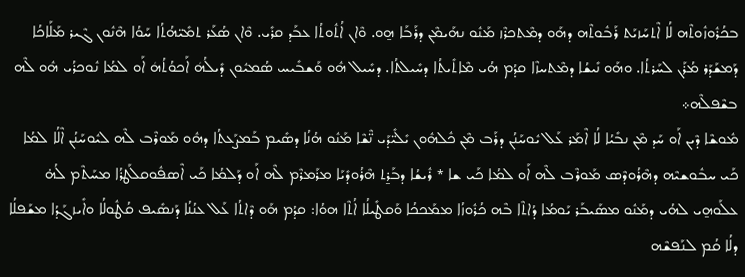ܒܟܳܪܽܘܙܽܘܬܶܗ ܠܳܐ ܐܶܬܚܰܙܝܰܬ ܪܰܒܽܘܬܶܗ ܕܗܰܘ ܕܡܶܬܟܪܶܙ ܡܰܢܽܘ ܢܗܰܝܡܶܢ ܕܪܰܒܰܐ ܗ̱ܘ. ܘܶܐܢ ܐܳܬܽܘܬܳܐ ܥܒܰܕ ܩܪܺܝ. ܘܶܐܢ ܣܳܥܰܪ ܬܡܺܝ̈ܗܳܬܳܐ ܚܰܘܳܐ ܗܶܢܽܘܢ ܓܶܝܪ ܡܰܠܰܐܟܳܐ ܕܰܡܫܰܕܰܪ ܡܳܪܰܢ ܠܚܰܪܬܳܐ. ܘܗܰܘ ܢܺܝܫܳܐ ܕܡܶܬܚܙܶܐ ܩܕܳܡ ܗܳܝ ܡܶܐܬܺܝܬܳܐ ܕܚܺܝܠܬܳܐ. ܕܚܺܝܠ ܗܽܘ ܘܰܫܒܺܝܚ ܣܳܡܝܽܘܢ ܕܺܝܠܳܗܿ ܐܰܟܘܳܬܳܗܿ ܐܰܘ ܠܡܳܐ ܢܽܘܟܪܳܝ ܗܽܘ ܠܶܗ ܒܫܶܦܠܶܗ܀
ܡܽܘܫܶܐ ܕܶܝܢ ܐܰܘ ܚܰܕ ܡܶܢ ܢܒܺܝܳܐ ܠܳܐ ܐܶܡܰܪ ܥܰܠ ܝܽܘܚܰܢܳܢ ܕܪܰܒ ܡܶܢ ܟܽܠܗܽܘܢ ܝܺܠܺܝ̈ܕܰܝ ܢ̈ܶܫܶܐ ܡܰܢܽܘ ܗܳܢܳܐ ܕܣܺܝܡ ܒܰܡܨܰܥܬܳܐ ܕܗܽܘ ܡܰܘܪܶܒ ܠܶܗ ܠܝܽܘܚܰܢܳܢ ܐܶܠܳܐ ܠܡܳܐ ܟܰܝ ܚܒܽܘܫܝܶܗ ܕܗܶܪܳܘܕܶܣ ܡܰܘܪܶܒ ܠܶܗ ܐܰܘ ܠܡܳܐ ܟܰܝ ܫܐ * ܪܽܝܫܳܐ ܕܒܰܪ̱ܬ ܗܶܪܳܘܕܺܝܰܐ ܡܪܰܡܪܶܡ ܠܶܗ ܐܰܘ ܕܰܠܡܳܐ ܟܰܝ ܐܶܣܦܽܘܩܠܰܛܪܳܐ ܡܚܰܬܶܡ ܠܳܗ̇ ܥܠܰܘܗ̱ܝ ܠܗܳܝ ܕܡܰܢܽܘ ܡܣܰܝܒܰܪ ܝܰܘܡܳܐ ܕܳܐܬܶܐ ܒܶܗ ܟܳܪܽܘܙܳܐ ܡܡܰܟܟܳܐ ܘܰܩܛܺܝܠܳܐ ܐܳܬܶܐ ܗܘܳܐ: ܩܕܳܡ ܗܰܘ ܕܶܐܬܳܐ ܥܰܠ ܥܢܳܢܳܐ ܕܰܢܣܺܝܦ ܩܳܛܽܘܠܳܐ ܘܐܺܝܙܓܰܕܳܐ ܡܫܰܦܠܳܐ ܕܠܳܐ ܩܳܡ ܠܢܰܦܫܶܗ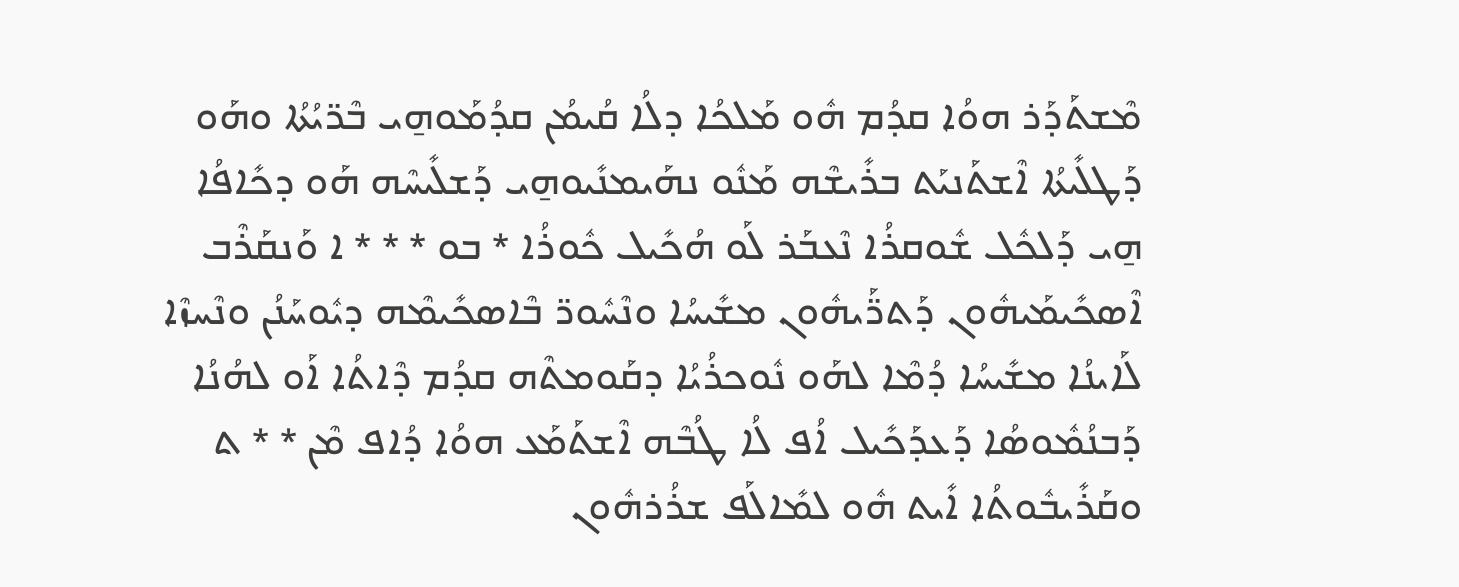ܡܶܫܬܰܕܰܪ ܗܘܳܐ ܩܕܳܡ ܗܽܘ ܡܰܠܟܳܐ ܕܠܳܐ ܩܳܝܡܳܢ ܩܕܳܡܰܘܗ̱ܝ ܒܶܪ̈ܝܳܬܳܐ ܘܗܰܘ ܕܰܛܠܺܝܬܳܐ ܐܶܫܬܰܢܝܰܬ ܒܪܺܝܫܶܗ ܡܰܢܽܘ ܢܗܰܝܡܢܺܝܘܗ̱ܝ ܕܰܫܠܺܝܚܶܗ ܗܰܘ ܕܟܺܐܦܳܐ ܗ̱ܝ ܕܰܠܟܽܠ ܫܽܘܩܪܳܐ ܢܶܥܒܰܪ ܠܰܘ ܗܳܟܺܝܠ ܟܽܘܪܳܐ * ܒܘ * * * ܐ ܘܰܢܩܰܪܶܒ ܐܶܣܟܺܝܡܰܝܗܽܘܢ ܕܰܬܪ̈ܰܝܗܽܘܢ ܡܫܺܝܚܳܐ ܘܢܶܚܽܘܪ̈ ܒܶܐܣܟܺܝܡܶܗ ܕܝܽܘܚܰܢܳܢ ܘܢܶܚܙܶܐ ܠܰܐܝܢܳܐ ܡܫܺܝܚܳܐ ܕܳܡܶܐ ܠܗܰܘ ܢܽܘܟܪܳܝܳܐ ܕܩܰܘܡܬܶܗ ܩܕܳܡ ܕܶܐܬܳܐ ܐܰܘ ܠܗܳܢܳܐ ܕܰܒܢܳܡܽܘܣܳܐ ܕܰܥܕܰܟܺܝܠ ܐܳܦ ܠܳܐ ܛܳܒܶܗ ܐܶܫܬܰܡܰܥ ܗܘܳܐ ܕܳܐܦ ܡܶܢ * * ܬ ܘܩܰܪܺܝܒܽܘܬܳܐ ܐܺܝܬ ܗܽܘ ܠܡܺܐܠܰܦ ܫܪܳܪܗܽܘܢ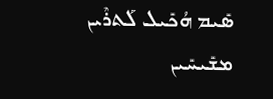ܣܺܝܡ ܗܳܟܺܝܠ ܠܰܬܪܶܝܢ ܡܫܺܝܚܺܝܢ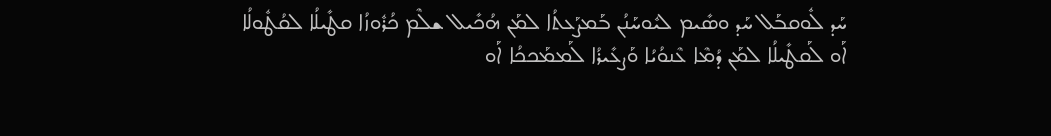ܚܰܕ ܠܽܘܩܒܰܠ ܚܰܕ ܘܣܺܝܡ ܠܝܽܘܚܰܢܳܢ ܒܰܡܨܰܥܬܳܐ ܠܡܰܢ ܗܳܟܺܝܠ ܫܠܶܡ ܟܳܪܽܘܙܳܐ ܩܛܺܝܠܳܐ ܠܩܳܛܽܘܠܳܐ ܐܰܘ ܠܰܩܛܺܝܠܳܐ ܠܡܰܢ ܕܳܡܶܐ ܥܶܢܘܳܝܳܐ ܘܰܨܥܺܝܪܳܐ ܠܰܡܡܰܟܟܳܐ ܐܰܘ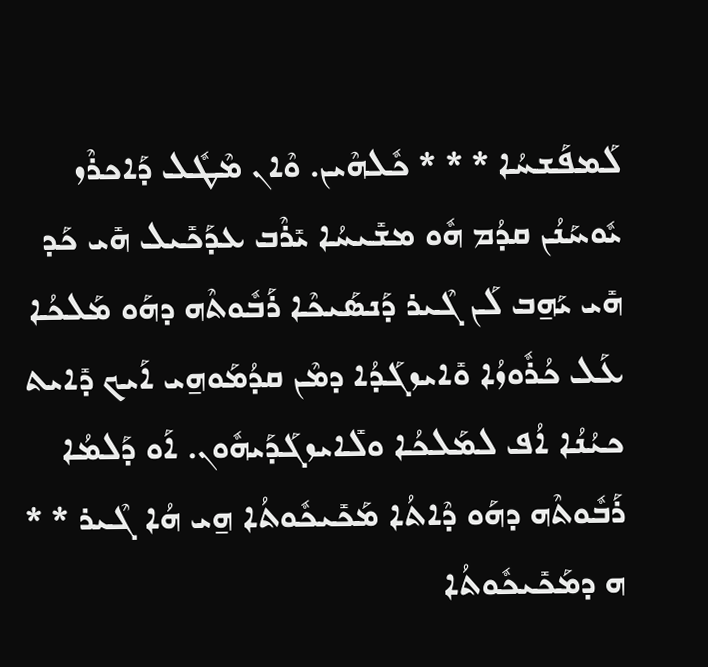ܠܰܡܦܰܫܚܳܐ * * * ܟܽܠܗܶܝܢ. ܘܶܐܢ ܡܶܛܽܠ ܕܰܐܟܪܶܙ ܝܽܘܚܰܢܳܢ ܩܕܳܡ ܗܽܘ ܡܫܺܝܚܳܐ ܝܺܪܶܒ ܥܕܰܟܺܝܠ ܗܺܝ ܟܰܕ ܗܺܝ ܝܰܗ̱ܒ ܠܰܢ ܓܶܝܪ ܕܰܢܣܰܝܟܶܐ ܪܰܒܽܘܬܶܗ ܕܗܰܘ ܡܰܠܟܳܐ ܥܰܠ ܟܳܪܽܘܙܳܐ ܘܺܐܝܙܓܰܕܳܐ ܕܡܶܢ ܩܕܳܡܰܘܗ̱ܝ ܐܰܝܟ ܕܺܐܝܬ ܟܝܳܢܳܐ ܐܳܦ ܠܡܰܠܟܳܐ ܘܠܺܐܝܙܓܰܕܰܝܗܽܘܢ. ܐܰܘ ܕܰܠܡܳܐ ܪܰܒܽܘܬܶܗ ܕܗܰܘ ܕܶܐܬܳܐ ܡܰܟܺܝܟܽܘܬܳܐ ܗ̱ܝ ܗܳܐ ܓܶܝܪ * * ܗ ܕܡܰܟܺܝܟܽܘܬܳܐ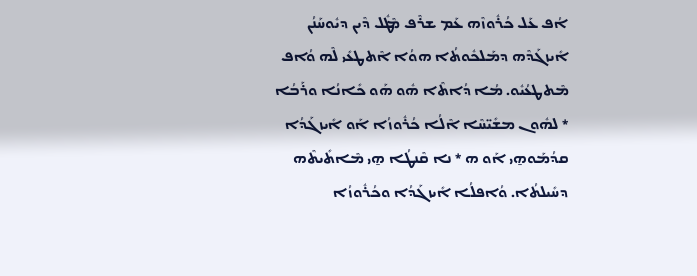ܐܳܦ ܥܰܠ ܟܳܪܽܘܙܶܗ ܥܰܡ ܫܪܶܦ ܡܶܛܽܠ ܕܶܝܢ ܕܝܽܘܚܰܢܳܢ ܐܺܝܙܓܰܕܶܗ ܕܡܰܠܟܽܘܬܳܐ ܗܘܳܐ ܐܶܬܛܥܺܝ ܠܶܗ ܘܳܐܦ ܡܶܬܛܥܳܝܽܘ. ܡܳܐ ܕܳܐܬܶܐ ܗܽܘ ܗܰܘ ܟܺܐܢܳܐ ܘܪܰܒܳܐ * ܠܗܽܘܢ ܡܫܺܝ̈ܚܶܐ ܐܶܠܳܐ ܟܳܪܽܘܙܳܐ ܐܰܘ ܐܺܝܙܓܰܕܳܐ ܩܕܳܡܰܘܗ̱ܝ ܐܰܘ ܗ * ܢܐ ܩܶܢܛܳܐ ܗ̱ܝ ܡܶܐܬܺܝܬܶܗ ܕܚܺܝܠܬܳܐ. ܘܳܐܦܠܳܐ ܐܺܝܙܓܰܕܳܐ ܘܟܳܪܽܘܙܳܐ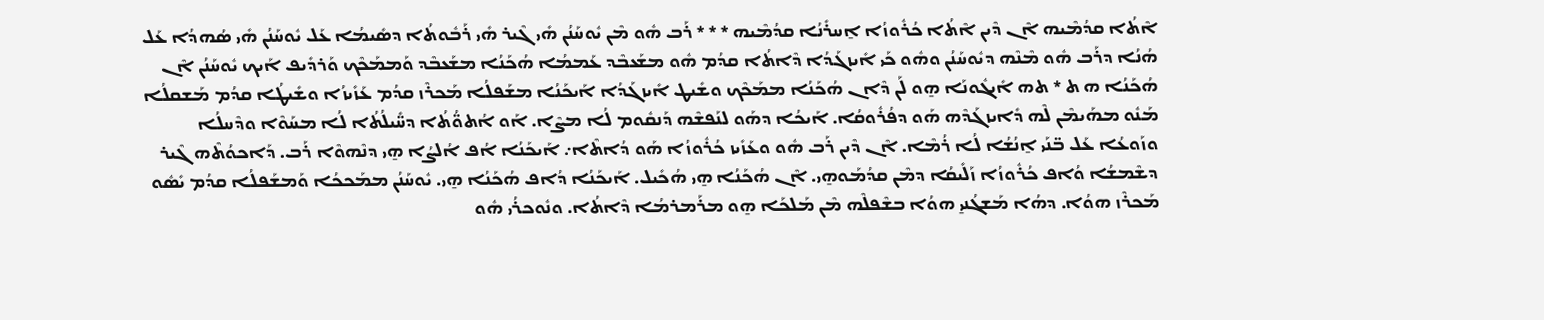ܐܶܬܳܐ ܩܕܳܡܶܝܗ ܐܶܢ ܕܶܝܢ ܐܶܬܳܐ ܟܳܪܽܘܙܳܐ ܐ̱ܚܪܺܢܳܐ ܩܕܳܡܶܝܗ * * * ܪܰܒ ܗܽܘ ܡܶܢ ܝܽܘܚܰܢܳܢ ܗܺܝ ܓܶܝܪ ܗܺܝ ܪܰܒܽܘܬܳܐ ܕܣܺܝܡܳܐ ܥܰܠ ܝܽܘܚܰܢܳܢ ܗܺܝ ܣܳܗܕܳܐ ܥܰܠ ܗܳܢܳܐ ܕܪܰܒ ܗܽܘ ܡܶܢܶܗ ܕܝܽܘܚܰܢܳܢ ܘܗܽܘ ܟܰܝ ܐܺܝܙܓܰܕܳܐ ܕܶܐܬܳܐ ܩܕܳܡ ܗܽܘ ܡܫܰܥܒܶܕ ܥܰܡܡܳܐ ܗܳܟܰܢܳܐ ܡܫܰܥܒܶܕ ܘܰܡܡܰܟܶܟ ܘܰܪܕܺܝܦ ܐܰܝܟ ܝܽܘܚܰܢܳܢ ܐܶܢ ܗܳܟܰܢܳܐ ܗ ܬ * ܬܗ ܐܺܝܓܽܘܢܰܐ ܗ̱ܘ ܠܰܢ ܕܶܐܢ ܗܳܟܰܢܳܐ ܡܡܰܟܶܟ ܘܫܺܝܛ ܐܺܝܙܓܰܕܳܐ ܐܰܝܟܰܢܳܐ ܡܫܰܦܠܳܐ ܡܰܟܪܶܙ ܩܕܳܡ ܥܰܙܺܝܙܳܐ ܘܫܺܝܛܳܐ ܩܕܳܡ ܡܰܫܩܠܳܐ ܡܰܢܽܘ ܡܗܰܝܡܶܢ ܠܶܗ ܕܺܐܝܙܓܰܕܶܗ ܗܰܘ ܕܦܳܪܽܘܩܳܐ. ܐܰܝܟܳܐ ܕܗܰܘ ܠܢܰܦܫܶܗ ܕܰܢܩܽܘܡ ܠܳܐ ܡܨܶܐ. ܐܰܘ ܐܳܬܘ̈ܳܬܳܐ ܕܚ̈ܺܝܠܳܬܳܐ ܠܳܐ ܡܚܰܘܶܐ ܘܕܶܚܠܳܐ ܘܙܰܘܥܳܐ ܥܰܠ ܒ̈ܢܰܝ ܐ̱ܢܳܫܳܐ ܠܳܐ ܪܳܡܶܐ. ܐܶܢ ܕܶܝܢ ܪܰܒ ܗܽܘ ܘܥܰܙܺܝܙ ܟܳܪܽܘܙܳܐ ܗܰܘ ܕܳܐܬܶܐ܇ ܐܰܝܟܰܢܳܐ ܐܳܦ ܐܳܠܨܳܐ ܗ̱ܝ ܕܢܶܗܘܶܐ ܪܰܒ. ܕܰܐܟܘܳܬܶܗ ܓܶܝܪ ܕܫܶܡܫܳܐ ܘܳܐܦ ܟܳܪܽܘܙܳܐ ܙܰܠܺܝܩܳܐ ܕܡܶܢ ܩܕܳܡܰܘܗ̱ܝ. ܐܶܢ ܗܳܟܰܢܳܐ ܗ̱ܝ ܗܳܟܺܝܠ. ܐܰܝܟܰܢܳܐ ܕܳܐܦ ܗܳܟܰܢܳܐ ܗ̱ܝ. ܝܽܘܚܰܢܳܢ ܡܡܰܟܟܳܐ ܘܰܡܫܰܦܠܳܐ ܩܕܳܡ ܝܺܣܽܘ ܡܰܟܪܶܙ ܗܘܳܐ. ܕܗܳܐ ܡܰܫܓܳܢܝ̱ ܗܘܳܐ ܒܫܶܦܠܶܗ ܡܶܢ ܡܰܠܟܰܐ ܗ̱ܘ ܡܪܰܡܪܡܳܐ ܕܶܐܬܳܐ. ܘܢܽܘܟܪܳܝ ܗܽܘ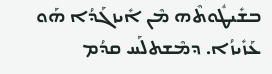ܒܫܺܝܛܽܘܬܶܗ ܡܶܢ ܐܺܝܙܓܰܕܳܐ ܗܰܘ ܥܰܙܺܝܙܳܐ. ܕܡܶܫܬܠܰܚ ܩܕܳܡ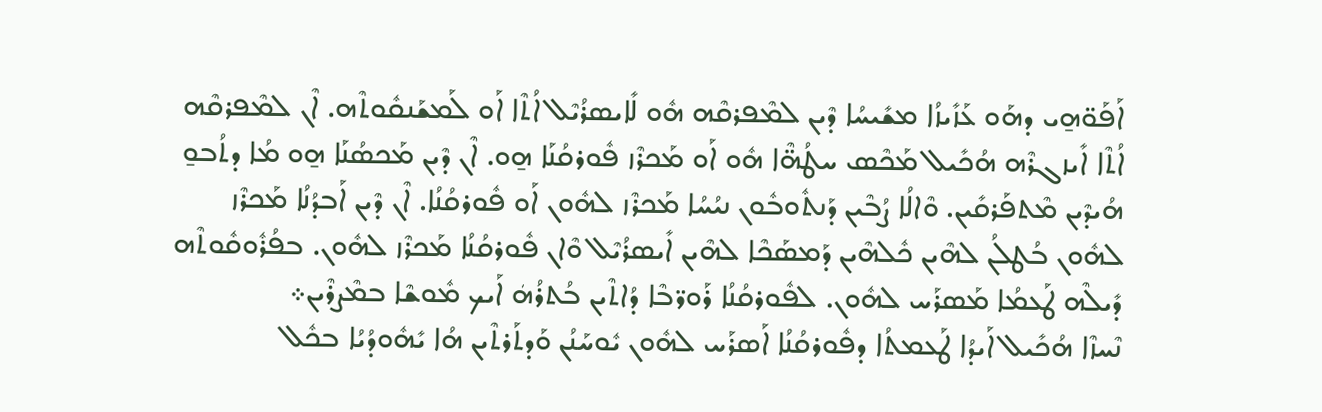ܐܰܦܰܘ̈ܗ̱ܝ ܕܗܰܘ ܥܰܙܺܝܙܳܐ ܡܫܺܝܚܳܐ ܕܶܝܢ ܠܡܶܦܪܩܶܗ ܗܽܘ ܠܺܐܝܣܪܳܝܶܠ ܐܳܬܶܐ ܐܰܘ ܠܰܡܫܰܢܩܽܘܬܶܗ. ܐܶܢ ܠܡܶܦܪܩܶܗ ܐܳܬܶܐ ܐܺܝܙܓܪܶܗ ܗܳܟܺܝܠ ܡܰܟܶܣ ܚܛܳܗ̈ܶܐ ܗܽܘ ܐܰܘ ܡܰܟܪܶܙ ܦܽܘܪܩܳܢܰܐ ܗ̱ܘ. ܐܶܢ ܕܶܝܢ ܡܰܟܣܳܢܰܐ ܗ̱ܘ ܡܳܐ ܕܬܳܒܘ̱ ܗܳܝܕܶܝܢ ܡܶܬܦܰܪܩܺܝܢ. ܘܶܐܠܳܐ ܨܳܒܶܝܢ ܕܰܢܬܽܘܒܽܘܢ ܢܝܳܚܳܐ ܡܰܟܪܶܙ ܠܗܽܘܢ ܐܰܘ ܦܽܘܪܩܳܢܳܐ. ܐܶܢ ܕܶܝܢ ܐܰܒܕܳܢܳܐ ܡܰܟܪܶܙ ܠܗܽܘܢ ܒܳܛܠܳܢ ܠܗܶܝܢ ܟܽܠܗܶܝܢ ܕܰܡܣܰܟܶܐ ܠܗܶܝܢ ܐܺܝܣܪܳܝܶܠ ܘܶܐܢ ܦܽܘܪܩܳܢܳܐ ܡܰܟܪܶܙ ܠܗܽܘܢ. ܒܦܳܪܽܘܩܽܘܬܶܗ ܕܺܝܠܶܗ ܛܰܥܡܳܐ ܡܰܣܪܰܚ ܠܗܽܘܢ. ܠܦܽܘܪܩܳܢܳܐ ܪܰܘܪ̈ܒܶܐ ܕܳܐܬܶܝܢ ܒܳܬܪܳܗܿ ܐܰܝܟ ܡܽܘܫܶܐ ܒܡܶܨܪܶܝܢ܀
ܢܶܚܙܶܐ ܗܳܟܺܝܠ ܐܰܝܕܳܐ ܛܰܥܡܬܳܐ ܕܦܽܘܪܩܳܢܳܐ ܐܰܣܪܰܚ ܠܗܽܘܢ ܝܽܘܚܰܢܳܢ ܘܰܕܬܰܪܬܶܝܢ ܗܳܐ ܝܺܗܽܘܕܳܝܳܐ ܒܟܽܠ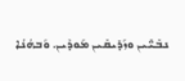ܢܒܺܝ̈ܺܝܢ ܘܙܰܕܺܝܩܺܝܢ ܡܰܘܕܶܝܢ. ܘܰܒܗܳܢܳܐ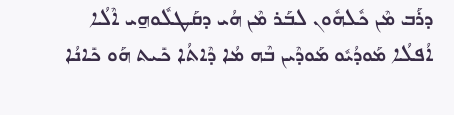ܕܪܰܒ ܡܶܢ ܟܽܠܗܽܘܢ ܠܒܰܪ ܡܶܢ ܗܳܝ ܕܩܰܛܠܽܘܗ̱ܝ ܐܶܠܳܐ ܐܳܦܠܳܐ ܡܰܘܕܳܝܽܘ ܡܰܘܕܶܝܢ ܒܶܗ ܡܳܐ ܕܶܐܬܳܐ ܟܺܝܬ ܗܰܘ ܟܺܐܢܳܐ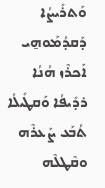ܘܰܬܪܺܝܨܳܐ ܕܰܩܕܳܡܰܘܗ̱ܝ ܐܰܟܪܶܙ ܗܳܢܳܐ ܪܕܺܝܦܳܐ ܘܰܩܛܺܝܠܳܐ ܬܳܒܰܥ ܨܰܥܪܶܗ ܘܩܶܛܠܶܗ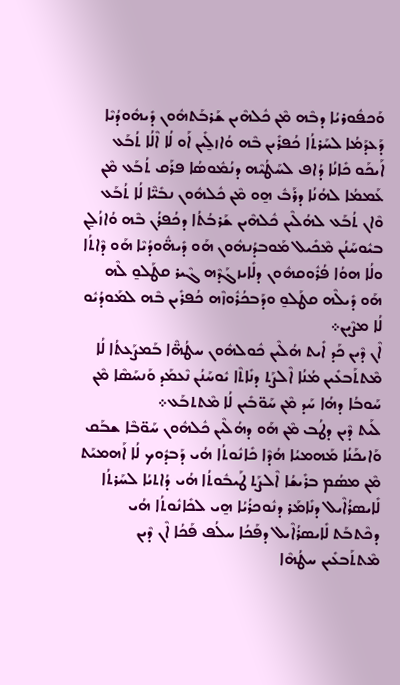ܘܰܟܦܽܘܪܝܳܐ ܕܒܶܗ ܡܶܢ ܟܽܠܗܶܝܢ ܫܰܪܒܰܬܗܽܘܢ ܕܺܝܗܽܘܕܳܝܶܐ ܕܰܥܕܰܡܳܐ ܠܚܰܪܬܳܐ ܟܳܦܪܺܝܢ ܒܶܗ ܘܳܐܙܠ̱ܺܝܢ ܐܰܘ ܠܳܐ ܐܶܠܳܐ ܬܳܒܰܥ ܐܰܝܟܰܘ ܟܺܐܢܳܐ ܕܳܐܦ ܠܚܰܛܳܝܶܗ ܕܢܳܡܽܘܣܳܐ ܦܪܰܩ ܬܳܒܰܥ ܡܶܢ ܥܰܡܡܳܐ ܠܗܳܢܳܐ ܕܪܰܒܽ ܗ̱ܘ ܡܶܢ ܟܽܠܗܽܘܢ ܢܒܺܝ̈ܶܐ ܠܳܐ ܬܳܒܰܥ ܘܶܐܢ ܬܳܒܰܥ ܠܗܳܠܶܝܢ ܟܽܠܗܶܝܢ ܫܰܪܒܳܬܳܐ ܕܟܳܦܪܳܢ ܒܶܗ ܘܳܐܙܳܠ̱ܢ ܒܝܽܘܚܰܢܳܢ ܡܶܟܺܝܠ ܡܰܘܒܕܳܢܗܽܘܢ ܗܰܘ ܕܺܝܗ̈ܽܘܕܳܝܶܐ ܗܰܘ ܕܶܐܬܳܐ ܘܠܳܐ ܗܘܳܐ ܦܳܪܽܘܩܗܽܘܢ ܕܠܺܐܝܙܓܰܕܶܗ ܓܶܝܪ ܩܛܰܠܘ̱ ܠܶܗ ܗܰܘ ܕܺܝܠܶܗ ܩܛܰܠܘ̱ ܘܕܰܒܟܳܪܽܘܙܶܗ ܟܳܦܪܺܝܢ ܒܶܗ ܠܡܰܘܕܳܝܽܘ ܠܳܐ ܡܨܶܝܢ܀
ܐܶܢ ܕܶܝܢ ܟܰܕ ܐܺܝܬ ܗܳܠܶܝܢ ܟܽܘܠܗܽܘܢ ܚܛܳܗ̈ܶܐ ܒܰܡܨܰܥܬܳܐ ܠܳܐ ܡܶܬܬܰܒܥܺܝܢ ܡܳܢܳܐ ܐܶܠܨܰܬ ܕܢܺܐܬܶܐ ܝܽܘܚܰܢܳܢ ܢܶܥܡܰܕ ܘܰܢܚܰܣܶܐ ܡܶܢ ܚܰܘܒܳܐ ܕܗܳܐ ܚܰܕ ܡܶܢ ܚܰܘ̈ܒܺܝܢ ܠܳܐ ܡܶܬܬܒܰܥ܀
ܠܰܝܬ ܕܶܝܢ ܕܛܳܒ ܡܶܢ ܗܰܘ ܕܗܳܠܶܝܢ ܟܽܠܗܽܘܢ ܚܰܘ̈ܒܶܐ ܫܒܰܩ ܘܰܐܝܟܰܢܳܐ ܡܰܗܡܝܳܐ ܗܳܕܶܐ ܟܺܐܢܽܘܬܳܐ ܗܳܝ ܕܰܒܕܽܘܟ ܠܳܐ ܐܰܗܡܝܰܬ ܡܶܢ ܡܣܳܡ ܒܪܺܝܫܳܐ ܐܶܠܨܰܬ ܛܰܝܒܽܘܬܳܐ ܗܳܝ ܕܳܐܬܝܳܐ ܠܚܰܪܬܳܐ ܠܺܐܝܣܪܳܐܶܝܠ ܕܢܺܐܡܰܪ ܕܢܽܘܟܪܳܝܳܐ ܗ̱ܝ ܠܟܺܐܢܽܘܬܳܐ ܗܳܝ ܕܟܶܬܒܰܬ ܠܺܐܝܣܪܳܐܶܝܠ ܕܦܰܟܳܐ ܚܠܳܦ ܦܰܟܳܐ ܐܶܢ ܕܶܝܢ ܡܶܬܬܰܒܥܺܝܢ ܚܛܳܗܶܐ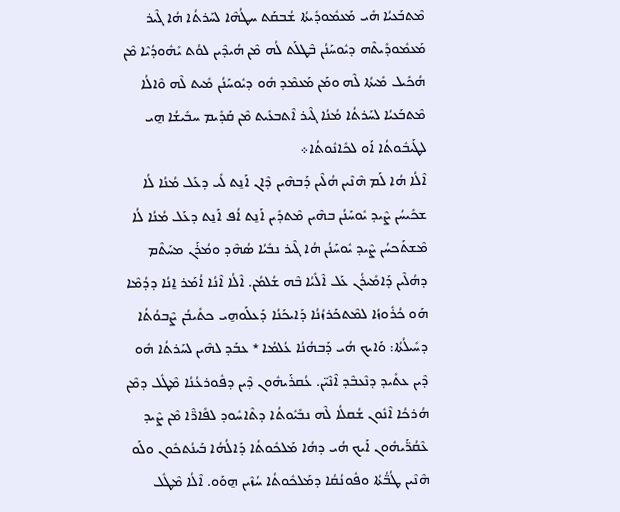ܡܶܬܒܰܥܝܳܐ ܗܺܝ ܡܰܥܡܽܘܕܺܝܬܳܐ ܫܳܒܩܰܬ ܚܛܳܗܶܐ ܠܚܰܪܬܳܐ ܗܳܐ ܓܶܝܪ ܡܰܥܡܽܘܕܺܝܬܶܗ ܕܝܽܘܚܰܢܳܢ ܒܶܛܠܰܬ ܠܳܗ ܡܶܢ ܗܳܝܕܶܝܢ ܠܘܳܬ ܝܺܗܽܘܕܳܝܶܐ ܡܶܢ ܗܳܟܺܝܠ ܡܺܝܬܳܐ ܠܶܗ ܘܡܰܢ ܡܰܥܡܶܕ ܗܽܘ ܕܝܽܘܚܰܢܳܢ ܡܺܝܬ ܠܶܗ ܘܶܐܠܳܐ ܡܶܬܒܰܥܝܳܐ ܠܚܰܪܬܳܐ ܡܳܢܳܐ ܓܶܝܪ ܐܶܬܒܥܺܝܬ ܡܶܢ ܩܰܕܺܝܡ ܚܒܺܝܫܳܐ ܗ̱ܝ ܠܛܰܝܒܽܘܬܳܐ ܐܰܘ ܠܟܺܐܢܽܘܬܳܐ܀
ܐܶܠܳܐ ܗܳܐ ܠܰܡ ܗܶܢܶܝܢ ܗܳܠܶܝܢ ܕܰܒܗܶܝܢ ܕܶܐܢ ܐܰܢ̱ܬ ܠܺܝ ܕܥܰܠ ܡܳܢܳܐ ܠܳܐ ܫܟܺܝܚܳܢ ܨܶܝܕ ܝܽܘܚܰܢܳܢ ܒܗܶܝܢ ܡܶܬܕܺܝܢ ܐܰܢ̱ܬ ܐܳܦ ܐܰܢ̱ܬ ܕܥܰܠ ܡܳܢܳܐ ܠܳܐ ܡܶܫܬܰܟܚܳܢ ܨܶܝܕ ܝܽܘܚܰܢܳܢ ܗܳܐ ܓܶܝܪ ܢܒܺܝܳܐ ܣܳܗܶܕ ܘܡܳܪܰܢ ܡܚܰܬܶܡ ܕܗܳܠܶܝܢ ܕܰܐܡܺܝܪܳܢ ܥܰܠ ܐܶܠܺܝܳܐ ܒܶܗ ܫܳܠܡܳܢ. ܐܶܠܳܐ ܐܶܢܳܐ ܐܳܡܰܪ ܐ̱ܢܳܐ ܕܕܳܡܶܐ ܗܰܘ ܟܳܪܽܘܙܳܐ ܠܡܶܬܟܰܪܙܳܢܳܐ ܕܰܐܝܟܰܢܳܐ ܕܰܥܠܰܘܗ̱ܝ ܟܬܺܝܒܳܢ ܨܶܒܘܳܬܳܐ ܕܚܺܝܠܳܬܳܐ: ܘܰܐܝܟ ܗܳܝ ܕܰܒܗܳܢܳܐ ܥܳܠܡܳܐ * ܥܒܰܕ ܠܗܶܝܢ ܠܚܰܪܬܳܐ ܗܽܘ ܕܶܝܢ ܥܬܺܝܕ ܕܢܶܥܒܶܕ ܐܶܢܶܝ̈ܢ. ܥܳܩܪܰܝܗܽܘܢ ܕܶܝܢ ܕܦܽܘܪܥܳܢܳܐ ܡܶܛܽܠ ܕܡܶܢ ܗܳܪܟܳܐ ܐܶܢܽܘܢ ܫܳܩܠܳܐ ܠܶܗ ܢܒܺܝܽܘܬܳܐ ܕܬܶܐܚܽܘܕ ܠܦܺܐܪ̈ܶܐ ܡܶܢ ܨܶܝܕ ܥܶܩܳܪ̈ܰܝܗܽܘܢ ܐܰܝܟ ܗܳܝ ܕܗܳܐ ܡܰܠܟܽܘܬܳܐ ܕܰܐܠܳܗܳܐ ܒܰܝܢܳܬܟܽܘܢ ܘܠܰܘ ܗܶܢܶܝܢ ܛܳܒ̈ܳܬܳܐ ܘܦܽܘܢܳܩܳܐ ܕܡܰܠܟܽܘܬܳܐ ܚܳܙܶܝܢ ܗ̱ܘܰܘ. ܐܶܠܳܐ ܡܶܛܽܠ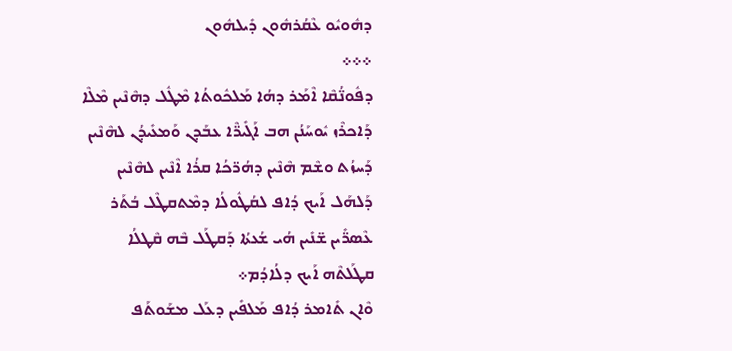ܕܗܽܘܝܽܘ ܥܶܩܳܪܗܽܘܢ ܕܺܝܠܗܽܘܢ
܀܀܀
ܕܦܽܘܢ̈ܳܩܶܐ ܐܶܡܰܪ ܕܗܳܐ ܡܰܠܟܽܘܬܳܐ ܡܶܛܽܠ ܕܗܶܢܶܝܢ ܡܶܠܶܐ ܕܰܐܟܪܶܙ ܝܽܘܚܰܢܳܢ ܗܒ ܐܰܓܺܝܪ̈ܶܐ ܥܒܰܕܢ ܘܰܡܥܺܝܕܳܢ ܠܗܶܢܶܝܢ ܕܰܚܙܳܬ ܘܫܶܡ ܗܶܢܶܝܢ ܕܗܳܪ̈ܟܳܐ ܩܪܳܐ ܐܶܢܶܝܢ ܠܗܶܢܶܝܢ ܕܰܠܗܰܠ ܐܰܝܟ ܕܳܐܦ ܠܩܳܛܽܘܠܳܐ ܕܡܶܬܩܛܶܠ ܒܳܬܰܪ ܥܶܣܪ̈ܺܝܢ ܫ̈ܢܺܝܢ ܗܳܝ ܫܳܥܬܳܐ ܕܰܩܛܰܠ ܒܶܗ ܩܶܛܠܳܐ ܩܛܰܠܬܶܗ ܐܰܝܟ ܕܠܳܐܕܳܡ܀
ܘܶܐܢ ܬܺܐܡܪ ܕܳܐܦ ܡܰܠܦܺܝܢ ܕܥܰܠ ܡܫܰܘܬܰܦ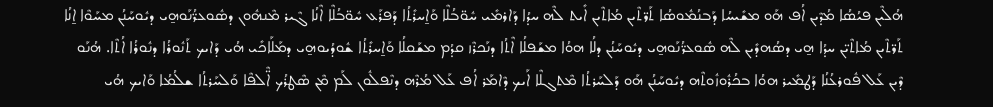ܗܳܠܶܝܢ ܦܝܳܣܳܐ ܡܳܕܶܝܢ ܐܳܦ ܗܰܘ ܡܫܺܝܚܳܐ ܕܰܒܢܳܡܽܘܣܳܐ ܬܰܪ̈ܬܶܝܢ ܡܳܐܬܶܝܢ ܐܺܝܬ ܠܶܗ ܚܕܳܐ ܕܰܐܪܡܺܝ ܚܽܘ̈ܒܳܠܶܐ ܘܰܐ̱ܚܪܺܬܳܐ ܕܰܦܪܰܥ ܚܽܘ̈ܒܳܠܶܐ ܐܶܢܳܐ ܓܶܝܪ ܡܶܢܗܽܘܢ ܕܣܽܘܥܪ̈ܳܢܰܘܗ̱ܝ ܕܝܽܘܚܰܢܳܢ ܡܚܰܘܶܐ ܐ̱ܢܳܐ ܬܰܪ̈ܬܶܝܢ ܡܳܐܬܶܝ̈ܢ ܚܕܳܐ ܗ̱ܝ ܕܣܳܗܕܺܝܢ ܠܶܗ ܣܽܘܥܪ̈ܳܢܰܘܗ̱ܝ ܕܝܽܘܚܰܢܳܢ ܕܠܳܐ ܗܘܳܐ ܡܫܰܦܠܳܐ ܐܶܬܳܐ ܕܢܰܟܪܶܙ ܩܕܳܡ ܡܫܰܩܠܳܐ ܘܰܐ̱ܚܪܺܬܳܐ ܫܽܘܕܳܝܘܗ̱ܝ ܕܡܰܠܰܐܟܺܝ ܗܳܝ ܕܰܐܝܟ ܬܰܢܽܘܪܳܐ ܕܢܽܘܪܳܐ ܐܳܬܶܐ. ܗܳܢܰܘ ܕܶܝܢ ܥܰܠ ܦܽܘܪܥܳܢܳܐ ܕܰܛܡܺܝܪ ܗܘܳܐ ܒܟܳܪܽܘܙܽܘܬܶܗ ܕܝܽܘܚܰܢܳܢ ܗܰܘ ܕܰܠܚܰܪܬܳܐ ܡܶܬܓܠܶܐ ܐܰܝܟ ܕܶܐܡܰܪ ܐܳܦ ܥܰܠ ܡܳܪܶܗ ܕܢܶܦܠܽܘܢ ܠܰܡ ܡܶܢ ܣܶܛܪܳܟ ܐ̈ܶܠܦܶܐ ܘܰܠܚܰܪܬܳܐ ܫܠܳܡܳܐ ܘܰܐܝܟ ܗܳܝ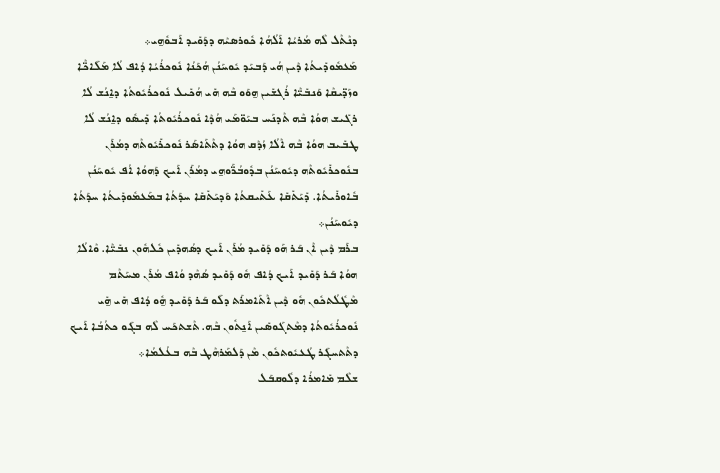ܕܢܶܬܶܠ ܠܶܗ ܡܳܪܝܳܐ ܐܰܠܳܗܳܐ ܟܽܘܪܣܝܶܗ ܕܕܰܘܺܝܕ ܐܰܒܘܽܗ̱ܝ܀
ܡܰܥܡܽܘܕܺܝܬܳܐ ܕܶܝܢ ܗܳܝ ܕܰܒܝܰܕ ܝܽܘܚܰܢܳܢ ܗܳܟܰܢܳܐ ܢܽܘܟܪܳܝܳܐ ܕܳܐܦ ܠܳܐ ܡܰܠܰܐܟ̈ܶܐ ܘܙܰܕ̈ܝܩܶܐ ܘܰܢܒܺܝ̈ܶܐ ܪܳܓܫܺܝܢ ܗ̱ܘܰܘ ܒܶܗ ܗܺܝ ܗܳܟܺܝܠ ܢܽܘܟܪܳܝܽܘܬܳܐ ܕܐ̱ܢܳܫ ܠܳܐ ܪܓܺܝܫ ܗܘܳܐ ܒܶܗ ܬܶܕܢܰܚ ܒܝܰܘ̈ܡܰܝ ܗܳܕܶܐ ܢܽܘܟܪܳܝܽܘܬܳܐ ܕܺܝܣܽܘ ܕܐ̱ܢܳܫ ܠܳܐ ܛܒܺܝܒ ܗܘܳܐ ܒܶܗ ܐܶܠܳܐ ܙܳܕܶܩ ܗܘܳܐ ܕܬܶܬܰܐܣܰܪ ܢܽܘܟܪܺܝܽܘܬܶܗ ܕܡܳܪܰܢ ܒܢܽܘܟܪܺܝܽܘܬܶܗ ܕܝܽܘܚܰܢܳܢ ܒܕܽܘܒܳܪ̈ܰܘܗ̱ܝ ܕܡܳܪܰܢ ܐܰܝܟ ܕܰܗܘܳܐ ܐܳܦ ܝܽܘܚܰܢܳܢ ܒܽܐܘܪܺܝܬܳܐ. ܕܺܝܰܬܺܩܺܐ ܥܰܬܺܝܩܬܳܐ ܘܰܕܝܰܬܺܩܺܐ ܚܕܰܬܳܐ ܒܡܰܥܡܽܘܕܺܝܬܳܐ ܚܕܰܬܳܐ ܕܝܽܘܚܰܢܳܢ܀
ܒܪܰܡ ܕܶܝܢ ܐܶܢ ܒܰܪ ܗܰܘ ܕܰܘܺܝܕ ܡܳܪܰܢ ܐܰܝܟ ܕܣܳܗܕܺܝܢ ܟܽܠܗܽܘܢ ܢܒܺܝ̈ܶܐ. ܘܶܐܠܳܐ ܗܘܳܐ ܒܰܪ ܕܰܘܺܝܕ ܐܰܝܟ ܕܳܐܦ ܗܽܘ ܕܰܘܺܝܕ ܣܳܗܶܕ ܘܳܐܦ ܡܳܪܰܢ ܡܚܰܬܶܡ ܡܶܛܽܠܳܬܟܽܘܢ ܗܽܘ ܕܶܝܢ ܐܶܬܰܐܡܪܰܬ ܕܠܰܘ ܒܰܪ ܕܰܘܺܝܕ ܗ̱ܽܘ ܕܳܐܦ ܗܺܝ ܗ̱ܺܝ ܢܽܘܟܪܳܝܽܘܬܳܐ ܕܡܶܬܓܰܘܣܺܝܢ ܐܰܢ̱ܬܽܘܢ ܒܶܗ. ܬܶܫܬܟܰܚ ܠܶܗ ܒܓܰܘ ܟܬܳܒܳܐ ܐܰܝܟ ܕܬܶܬܚܓܰܪ ܛܳܥܝܽܘܬܟܽܘܢ ܡܶܢ ܕܰܠܡܰܪܗܶܛ ܒܶܗ ܒܥܳܠܡܳܐ܀
ܫܠܶܡ ܡܺܐܡܪܳܐ ܕܠܽܘܩܒܰܠ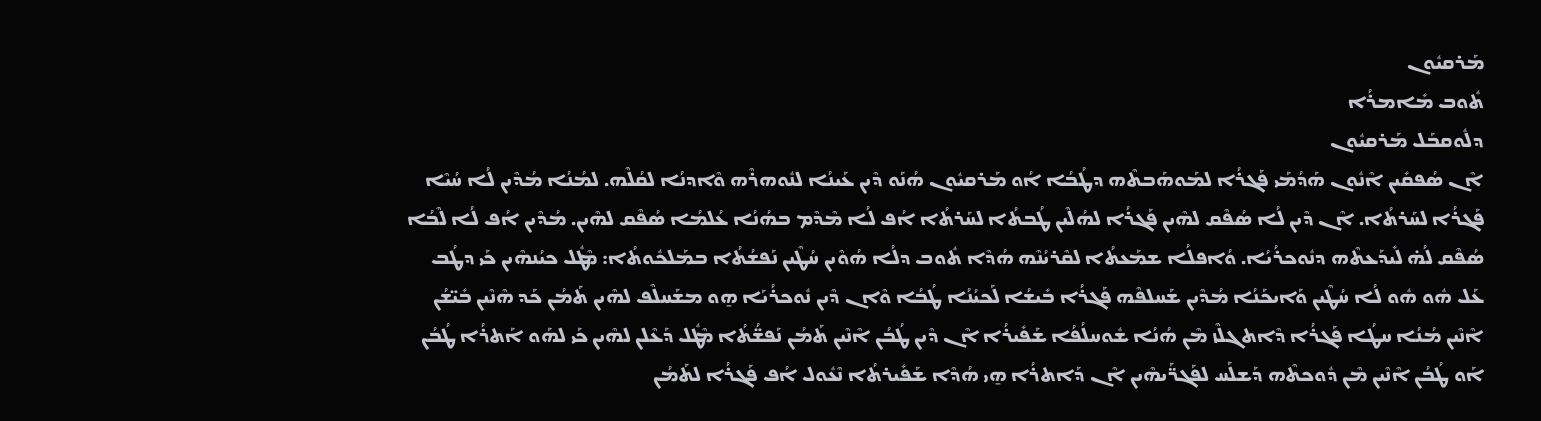ܡܰܪܩܝܽܘܢ
ܬܽܘܒ ܡܺܐܡܪܳܐ
ܕܠܽܘܩܒܰܠ ܡܰܪܩܝܽܘܢ
ܐܶܢ ܣܳܦܩܺܝܢ ܐܶܢܽܘܢ ܗܰܕܳܡܰܝ ܦܰܓܪܳܐ ܠܡܰܘܗܰܒܬܶܗ ܕܛܳܒܳܐ ܐܳܘ ܡܰܪܩܝܽܘܢ ܗܳܢܰܘ ܕܶܝܢ ܥܰܝܢܳܐ ܠܢܽܘܗܪܶܗ ܘܶܐܕܢܳܐ ܠܩܳܠܶܗ. ܠܡܳܢܳܐ ܡܳܕܶܝܢ ܠܳܐ ܚܳܝܶܐ ܦܰܓܪܳܐ ܠܚܰܪܬܳܐ. ܐܶܢ ܕܶܝܢ ܠܳܐ ܣܳܦܶܩ ܠܗܶܝܢ ܦܰܓܪܳܐ ܠܗܳܠܶܝܢ ܛܳܒܬܳܐ ܠܚܰܪܬܳܐ ܐܳܦ ܠܳܐ ܡܶܕܶܡ ܒܗܳܢܳܐ ܥܳܠܡܳܐ ܣܳܦܶܩ ܠܗܶܝܢ. ܡܳܕܶܝܢ ܐܳܦ ܠܳܐ ܠܶܒܳܐ ܣܳܦܶܩ ܠܳܗ̇ ܠܺܝܕܰܥܬܶܗ ܕܢܽܘܟܪܳܝܳܐ. ܘܳܐܦܠܳܐ ܫܡܰܥܬܳܐ ܠܩܶܪܝܳܢܶܗ ܗܳܕܶܐ ܬܽܘܒ ܕܠܳܐ ܗܳܘܶܝܢ ܚܳܛܶܝܢ ܢܰܦܫܳܬܳܐ ܒܡܰܠܟܽܘܬܳܐ: ܡܶܛܽܠ ܟܝܳܢܗܶܝܢ ܟܰܝ ܕܛܳܒ ܥܰܠ ܗܽܘ ܗܽܘ ܠܳܐ ܚܳܛܶܝܢ ܘܰܐܝܟܰܢܳܐ ܡܳܕܶܝܢ ܫܰܚܠܦܶܗ ܦܰܓܪܳܐ ܒܺܝܫܳܐ ܠܰܟܝܳܢܳܐ ܛܳܒܳܐ ܘܶܐܢ ܕܶܝܢ ܢܽܘܟܪܳܝܰܐ ܗ̱ܘ ܡܫܰܚܠܶܦ ܠܗܶܝܢ ܬܰܡܳܢ ܟܰܕ ܗܶܢܶܝܢ ܒܺܝ̈ܫܳܢ ܐܶܢܶܝܢ ܡܳܢܳܐ ܚܛܳܐ ܦܰܓܪܳܐ ܕܶܐܬܓܠܶܙ ܡܶܢ ܗܳܢܳܐ ܫܽܘܚܠܳܦܳܐ ܫܰܦܺܝܪܳܐ ܐܶܢ ܕܶܝܢ ܛܳܒܳܢ ܐܶܢܶܝܢ ܬܰܡܳܢ ܢܰܦܫ̈ܳܬܳܐ ܡܶܛܽܠ ܕܰܥܶܠܢ ܠܗܶܝܢ ܟܰܝ ܠܗܰܘ ܐܰܬܪܳܐ ܛܳܒܳܢ ܐܰܘ ܛܳܒܳܢ ܐܶܢܶܝܢ ܡܶܢ ܕܽܘܟܬܶܗ ܕܰܫܠܰܚ ܠܦܰܓܪ̈ܰܝܗܶܝܢ ܐܶܢ ܕܰܐܬܪܳܐ ܗ̱ܝ ܗܳܕܶܐ ܫܰܦܺܝܪܬܳܐ ܢܶܥܽܘܠ ܐܳܦ ܦܰܓܪܳܐ ܠܬܰܡܳܢ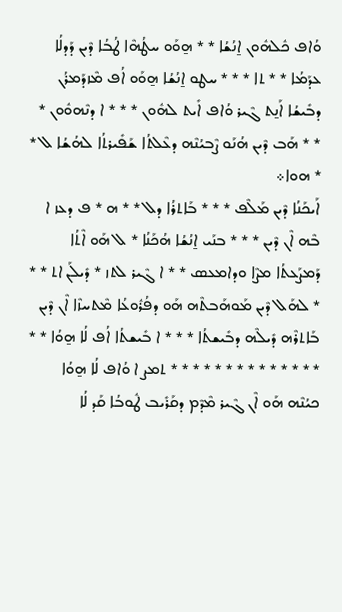ܘܳܐܦ ܟܽܠܗܽܘܢ ܐ̱ܢܳܫܳܐ * * ܗ̱ܘܰܘ ܚܛܳܗܶܐ ܛܳܒܳܐ ܕܶܝܢ ܕܰܕܠܳܐ ܥܕܰܡܳܐ * * ܬܐ * * * ܚܛܘ ܐ̱ܢܳܫܳܐ ܗ̱ܘܰܘ ܐܳܦ ܡܶܙܕܰܡܪܳܢ ܕܒܺܝܫܳܐ ܐܰܢ̱ܬ ܓܶܝܪ ܘܳܐܦ ܐܺܝܬ ܠܗܽܘܢ * * * ܐ ܕܢܶܗܘܽܘܢ * * * ܗܰܒ ܕܶܝܢ ܗܳܢܰܘ ܨܶܒܝܳܢܶܗ ܕܥܶܠܬܳܐ ܫܰܦܺܝܪܬܳܐ ܠܗܳܫܳܐ ܠ * * ܗܘܐ܀
ܐܰܝܟܰܢܳܐ ܕܶܝܢ ܡܰܠܶܦ * * * ܒܰܐܬܪܳܐ ܕܠ * * ܗ * ܦ ܕܥܙ ܐ ܒܶܗ ܐܶܢ ܕܶܝܢ * * * ܒܢܰܝ ܐ̱ܢܳܫܳܐ ܗܳܟܰܢܳܐ * ܠ ܗܰܘ ܐܶܬܳܐ ܕܰܡܨܰܥܬܳܐ ܡܨܶܐ ܘܕܐܡܥܣ * * ܐ ܓܶܝܪ ܠܬܙ * ܕܺܝܠܰܢ ܐܬ * * * ܠܗܰܠ ܕܶܝܢ ܡܰܘܗܰܒܬܶܗ ܗܰܘ ܕܦܳܪܽܘܥܳܐ ܡܶܬܚܙܶܐ ܐܶܢ ܕܶܝܢ ܒܰܐܬܪܶܗ ܕܺܝܠܶܗ ܕܒܺܝܫܬܳܐ * * * ܐ ܒܺܝܫܬܳܐ ܐܳܦ ܠܳܐ ܗ̱ܘܳܐ * * * * * * * * * * * * * * * * ܬܡܨ ܐ ܘܳܐܦ ܠܳܐ ܗ̱ܘܳܐ ܟܝܳܢܶܗ ܗܰܘ ܐܶܢ ܓܶܝܪ ܡܶܕܶܡ ܕܩܰܪܺܝܒ ܛܽܘܒܳܐ ܩܰܕ ܠܳܐ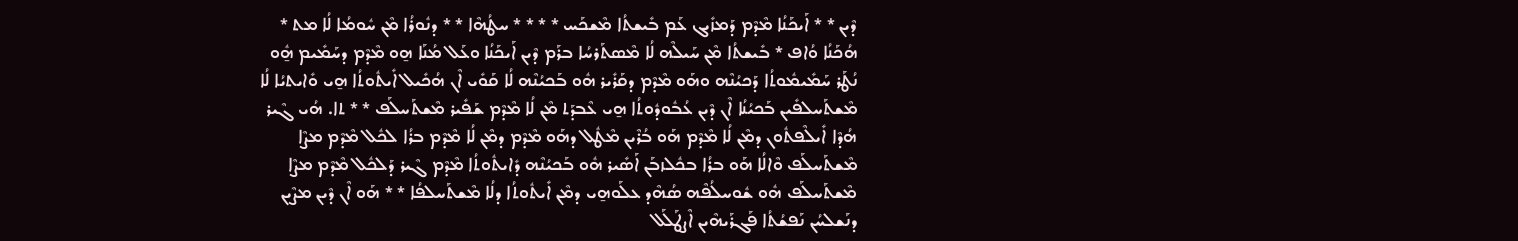ܕܶܝܢ * * ܐܰܝܟܰܢܳܐ ܡܶܕܶܡ ܕܰܡܙܺܝܓ ܥܰܡ ܒܺܝܫܬܳܐ ܡܶܫܟܰܚ * * * * ܚܛܳܗܶܐ * * ܕܢܽܘܪܳܐ ܡܶܢ ܚܽܘܡܳܐ ܠܳܐ ܡܬ * ܗܳܟܰܢܳܐ ܘܳܐܦ * ܒܺܝܫܬܳܐ ܡܶܢ ܚܰܝܠܶܗ ܠܳܐ ܡܶܣܬܰܪܚܳܐ ܒܪܰܡ ܕܶܝܢ ܐܰܝܟܰܢܳܐ ܘܥܰܠ ܡܳܢܰܐ ܗ̱ܘ ܡܶܕܶܡ ܕܚܰܡܺܝܡ ܗ̱ܽܘ ܢܳܛܰܪ ܚܰܡܺܝܡܽܘܬܳܐ ܕܰܟܝܳܢܶܗ ܘܗܰܘ ܡܶܕܶܡ ܕܩܰܪܺܝܪ ܗܽܘ ܒܰܟܝܳܢܶܗ ܠܳܐ ܩܰܘܺܝ ܐܶܢ ܗܳܟܺܝܠ ܐܺܝܬܽܘܬܳܐ ܗ̱ܝ ܘܺܐܝܬܝܳܐ ܠܳܐ ܡܶܫܬܰܚܠܦܺܝܢ ܒܰܟܝܳܢܳܐ ܐܶܢ ܕܶܝܢ ܥܳܒܽܘܕܽܘܬܳܐ ܗ̱ܝ ܥܶܒܕܰܬ ܡܶܢ ܠܳܐ ܡܶܕܶܡ ܫܰܦܺܝܪ ܡܶܫܬܰܚܠܰܦ * * ܬܐ. ܗܳܝ ܓܶܝܪ ܗܳܕܶܐ ܐܺܝܠܶܦܬܽܘܢ ܕܡܶܢ ܠܳܐ ܡܶܕܶܡ ܗܰܘ ܒܳܪܶܝܢ ܡܶܛܽܠ ܕܗܰܘ ܡܶܕܶܡ ܕܡܶܢ ܠܳܐ ܡܶܕܶܡ ܒܪܳܐ ܠܟܽܠ ܡܶܕܶܡ ܡܨܶܐ ܡܶܫܬܰܚܠܰܦ ܘܶܐܠܳܐ ܗܰܘ ܒܪܳܐ ܒܟܽܠܙܒܰܢ ܐܰܣܺܝܪ ܗܽܘ ܒܰܟܝܳܢܶܗ ܕܺܐܝܬܽܘܬܳܐ ܡܶܕܶܡ ܓܶܝܪ ܕܰܠܟܽܠ ܡܶܕܶܡ ܡܨܶܐ ܡܶܫܬܰܚܠܰܦ ܗܽܘ ܫܽܘܚܠܳܦܶܗ ܣܳܗܶܕ ܥܠܰܘܗ̱ܝ ܕܡܶܢ ܐܺܝܬܽܘܬܳܐ ܕܠܳܐ ܡܶܫܬܰܚܠܦܳܐ * * ܗܰܘ ܐܶܢ ܕܶܝܢ ܡܨܶܝܢ ܕܢܰܫܠܚܳܢ ܢܰܦܫܳܬܳܐ ܦܰܓܪܰܝܗܶܝܢ ܐܶܨܛܰܠܰܠ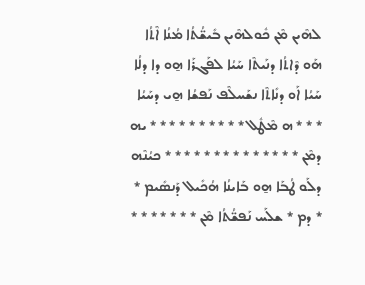ܠܗܶܝܢ ܡܶܢ ܟܽܘܠܗܶܝܢ ܒܺܝܫ̈ܳܬܳܐ ܡܳܢܳܐ ܐܶܬܳܐ ܗܰܘ ܕܶܐܬܳܐ ܕܢܰܝܬܶܐ ܚܰܝܳܐ ܠܦܰܓܪܰܐ ܗ̱ܘ ܕܐ ܕܠܳܐ ܚܰܝܳܐ ܐܰܘ ܕܢܺܐܬܶܐ ܢܫܰܚܠܶܦ ܢܰܦܫܳܐ ܗ̱ܝ ܕܚܰܝܳܐ * * * ܗ ܡܶܛܽܠ * * * * * * * * * * ܝܗ ܕܡܶܢ * * * * * * * * * * * * * * ܟܝܳܢܶܗ ܕܠܰܘ ܛܳܒܰܐ ܗ̱ܘ ܒܰܐܝܢܳܐ ܗܳܟܺܝܠ ܕܰܢܣܺܝܡ * * ܕܡ * ܫܠܰܚ ܢܰܦܫ̈ܳܬܳܐ ܡܶܢ * * * * * * *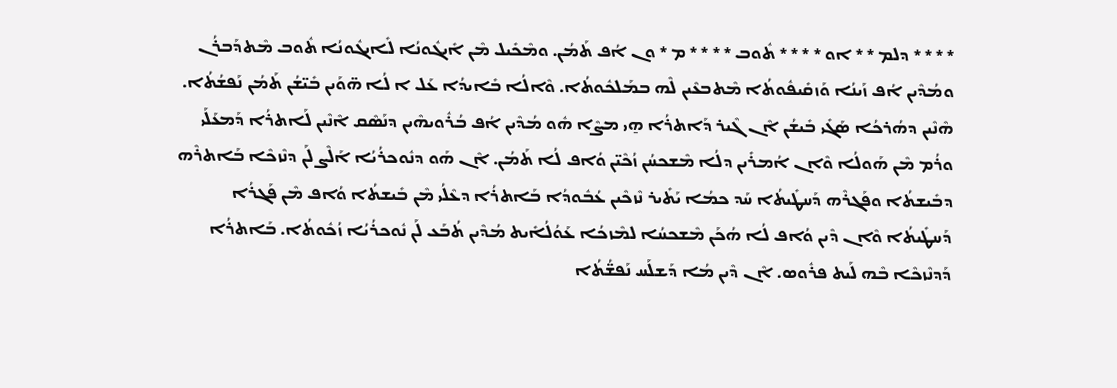* * * * ܕܠܡ * * ܐܘ * * * * ܬܽܘܒ * * * * ܡ * ܘܢ ܐܳܦ ܬܰܡܳܢ. ܘܡܶܟܺܝܠ ܡܶܢ ܐܺܝܓܽܘܢܳܐ ܠܺܐܝܓܽܘܢܳܐ ܬܽܘܒ ܡܶܬܕܰܒܪܳܢ ܘܡܳܕܶܝܢ ܐܳܦ ܙܰܝܢܳܐ ܘܰܙܩܺܝܦܽܘܬܳܐ ܡܶܬܒܥܶܝܢ ܠܶܗ ܒܡܰܠܟܽܘܬܳܐ. ܘܶܐܠܳܐ ܒܺܐܝܕܳܐ ܥܰܠ ܐ ܠܳܐ ܗ̈ܘܰܝܢ ܒܺܝ̈ܫܳܢ ܬܰܡܳܢ ܢܰܦܫܳܬܳܐ. ܗܶܢܶܝܢ ܕܗܳܪܟܳܐ ܣܰܓܺܝ ܒܺܝܫܳܢ ܐܶܢ ܓܶܝܪ ܕܰܐܬܪܳܐ ܗ̱ܝ ܡܨܶܐ ܗܽܘ ܡܳܕܶܝܢ ܐܳܦ ܒܳܪܽܘܝܗܶܝܢ ܕܢܰܣܶܩ ܐܶܢܶܝܢ ܠܰܐܬܪܳܐ ܕܰܡܥܰܠܰܝ ܘܪܳܡ ܡܶܢ ܗܰܘܠܳܐ ܘܶܐܢ ܐܳܡܪܺܝܢ ܕܠܳܐ ܡܶܫܟܚܳܢ ܙܳܟܶܝ̈ܢ ܘܳܐܦ ܠܳܐ ܬܰܡܳܢ. ܐܶܢ ܗܰܘ ܕܢܽܘܟܪܳܝܳܐ ܐܰܠܶܨ ܠܰܢ ܕܢܶܙܟܶܐ ܒܰܐܬܪܶܗ ܕܒܺܝܫܬܳܐ ܘܦܰܓܪܶܗ ܕܰܚܛܺܝܬܳܐ ܚܰܕ ܟܡܳܐ ܝܰܬܺܝܪ ܢܶܙܟܶܝܢ ܥܳܒܽܘܕܳܐ ܒܰܐܬܪܳܐ ܕܥܶܠܳܝ ܡܶܢ ܒܺܝܫܬܳܐ ܘܳܐܦ ܡܶܢ ܦܰܓܪܳܐ ܕܰܚܛܺܝܬܳܐ ܘܶܐܢ ܕܶܝܢ ܘܳܐܦ ܠܳܐ ܗܳܟܰܢ ܡܶܫܟܚܳܐ ܠܡܶܙܟܳܐ ܥܰܘܳܠܳܐܺܝܬ ܡܳܕܶܝܢ ܬܳܒܰܥ ܠܰܢ ܢܽܘܟܪܳܝܳܐ ܙܳܟܽܘܬܳܐ. ܒܰܐܬܪܳܐ ܕܰܕܢܶܙܟܶܐ ܒܶܗ ܠܰܝܬ ܦܪܽܘܣ. ܐܶܢ ܕܶܝܢ ܡܳܐ ܕܰܫܠܰܚ ܢܰܦܫ̈ܳܬܳܐ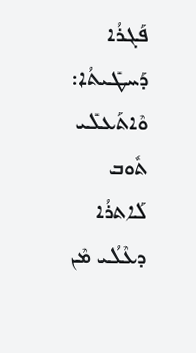ܦܰܓܪܳܐ ܕܰܚܛܺܝܬܳܐ: ܘܶܐܬܰܥܠܺܝ ܬܽܘܒ ܠܰܐܬܪܳܐ ܕܥܶܠܳܝ ܡܶܢ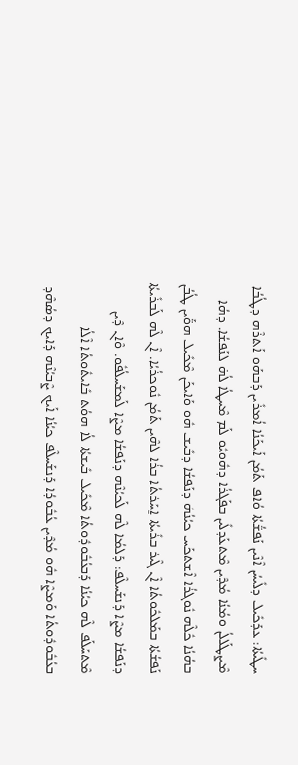ܚܛܺܝܬܳܐ: ܥܕܰܟܺܝܠ ܕܠܺܝܚܳܢ ܐܶܢܶܝܢ ܢܰܦܫ̈ܳܬܳܐ ܘܳܐܦ ܬܰܡܳܢ ܐܰܝܟܰܢܳܐ ܐܳܡܪܺܝܢ ܕܰܒܗܰܘ ܐܰܬܪܶܗ ܕܛܳܒܳܐ ܡܶܨܛܰܠܠܳܢ ܘܡܳܢܳܐ ܡܳܕܶܝܢ ܡܶܬܥܰܕܠܺܝܢ ܒܦܰܓܪܳܐ ܕܗܽܘܝܽܘ ܠܰܡ ܡܶܚܛܳܐ ܠܳܗ̇ ܠܢܰܦܫܳܐ. ܕܗܳܐ ܒܗܳܢܳܐ ܟܽܠܶܗ ܢܽܘܓܪܳܐ ܐܶܫܬܟܰܚ ܟܝܳܢܳܗܿ ܕܢܰܦܫܳܐ ܕܒܺܝܫ ܗܽܘ ܘܰܐܝܟܰܢ ܡܶܟܺܝܠ ܗܘ̈ܰܝܢ ܛܳܒܳܢ ܢܰܦܫܳܬܳܐ ܒܡܰܠܟܽܘܬܳܐ ܐܶܢ ܓܶܝܪ ܒܪܺܝܬܳܐ ܐ̱ܚܰܪܬܳܐ ܒܪܳܐ ܠܗܶܝܢ ܬܰܡܳܢ ܢܽܘܟܪܳܝܳܐ. ܐܶܢ ܠܶܗ ܠܰܒܪܺܝܬܳܐ ܕܢܰܦܫܳܐ ܡܨܶܐ ܕܰܢܫܰܚܠܶܦ: ܕܰܠܡܳܐ ܠܶܗ ܠܰܟܝܳܢܶܗ ܕܢܰܦܫܳܐ ܡܨܶܐ ܠܰܡܫܰܚܠܳܦܽܘ. ܘܶܐܢ ܕܶܝܢ ܡܶܬܚܰܠܰܦ ܠܶܗ ܟܝܳܢܳܐ ܕܰܒܥܳܒܽܘܕܽܘܬܳܐ ܡܶܟܺܝܠ ܒܺܝܫܬܳܐ ܠܳܐ ܗܘܳܬ ܒܺܐܝܬܽܘܬܳܐ ܐܶܠܳܐ ܒܥܳܒܽܘܕܽܘܬܳܐ ܘܰܡܨܶܐ ܗܽܘ ܡܳܕܶܝܢ ܥܳܒܽܘܕܳܐ ܕܰܢܫܰܚܠܶܦ ܟܝܳܢܳܐ ܐܰܝܟ ܨܶܒܝܳܢܶܗ ܕܰܐܝܟ ܕܣܳܗܶܕ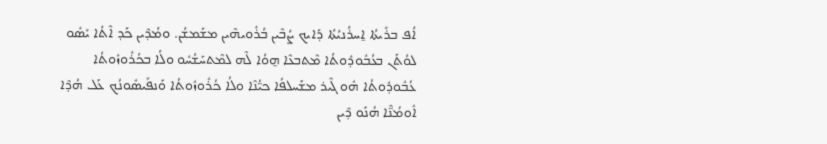ܐܳܦ ܒܪܺܝܬܳܐ ܐ̱ܚܪܳܢܝܳܬܳܐ ܕܰܐܝܟ ܨܳܒܶܝܢ ܒܳܪܽܘܝܗܶܝܢ ܡܫܰܡܫܳܢ. ܘܡܳܕܶܝܢ ܟܰܕ ܐܶܬܳܐ ܝܺܣܽܘ ܠܘܳܬܰܢ ܒܥܳܒܽܘܕܽܘܬܳܐ ܡܶܬܒܥܶܐ ܗ̱ܘܳܐ ܠܶܗ ܠܡܶܬܚܰܫܳܚܽܘ ܘܠܳܐ ܒܟܳܪܽܘܙܽܘܬܳܐ ܥܳܒܽܘܕܽܘܬܳܐ ܗܽܘ ܓܶܝܪ ܡܫܰܚܠܦܳܐ ܟܝ̈ܳܢܶܐ ܘܠܳܐ ܟܳܪܽܘܙܽܘܬܳܐ ܘܰܢܦܺܝܣܽܘܢܳܟ ܥܰܠ ܗܳܕܶܐ ܐܽܘܡܳܢ̈ܶܐ ܗܳܢܰܘ ܕܶܝܢ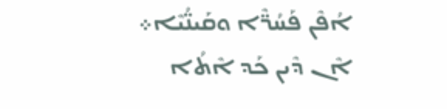ܐܳܦܶܢ ܦܰܚܳܪ̈ܶܐ ܘܩܰܝܢ̈ܳܝܶܐ܀
ܐܶܢ ܕܶܝܢ ܟܰܕ ܐܶܬܳܐ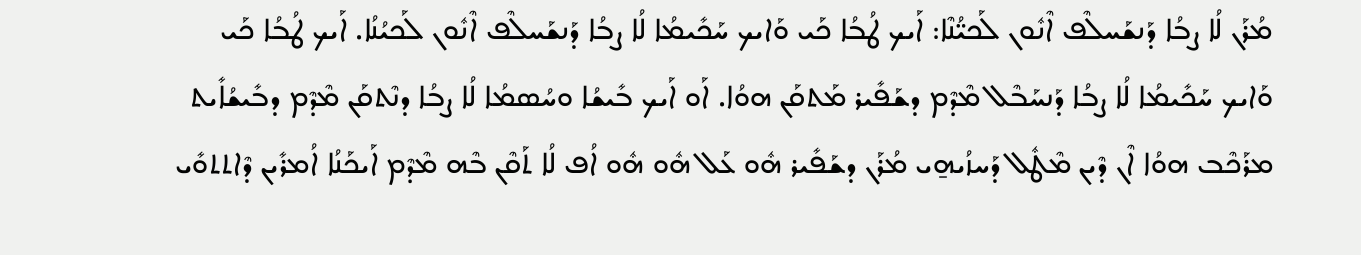ܡܳܪܰܢ ܠܳܐ ܨܒܳܐ ܕܰܢܫܰܚܠܶܦ ܐܶܢܽܘܢ ܠܰܟܝ̈ܳܢܶܐ: ܐܰܝܟ ܛܳܒܳܐ ܟܰܝ ܘܰܐܝܟ ܚܰܟܺܝܡܳܐ ܠܳܐ ܨܒܳܐ ܕܰܢܫܰܚܠܶܦ ܐܶܢܽܘܢ ܠܰܟܝܳܢܳܐ. ܐܰܝܟ ܛܳܒܳܐ ܟܰܝ ܘܰܐܝܟ ܚܰܟܺܝܡܳܐ ܠܳܐ ܨܒܳܐ ܕܰܢܚܰܒܶܠ ܡܶܕܶܡ ܕܫܰܦܺܝܪ ܡܰܬܩܰܢ ܗܘܳܐ. ܐܰܘ ܐܰܝܟ ܒܺܝܫܳܐ ܘܚܳܣܡܳܐ ܠܳܐ ܨܒܳܐ ܕܢܶܬܩܰܢ ܡܶܕܶܡ ܕܒܺܝܫܳܐܺܝܬ ܡܪܰܟܶܒ ܗܘܳܐ ܐܶܢ ܕܶܝܢ ܡܶܛܽܠ ܕܰܚܙܳܝܗ̱ܝ ܡܳܪܰܢ ܕܫܰܦܺܝܪ ܗܽܘ ܥܰܠ ܗܽܘ ܗܽܘ ܐܳܦ ܠܳܐ ܬܰܩܶܢ ܒܶܗ ܡܶܕܶܡ ܐܰܝܟܰܢܳܐ ܐܳܡܪܺܝܢ ܕܶܐܬܬܘܺܝ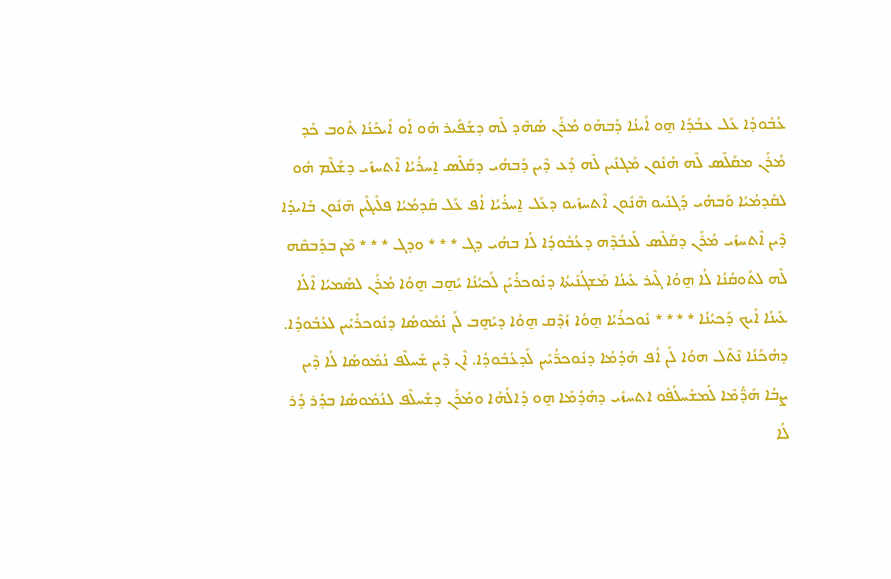ܥܳܒܽܘܕܳܐ ܥܰܠ ܥܒܳܕܰܐ ܗ̱ܘ ܐܰܝܢܳܐ ܕܰܒܗܰܘ ܡܳܪܰܢ ܣܳܗܶܕ ܠܶܗ ܕܫܰܦܺܝܪ ܗܽܘ ܐܰܘ ܐܰܝܟܰܢܳܐ ܬܽܘܒ ܟܰܕ ܡܳܪܰܢ ܡܩܰܠܶܣ ܠܶܗ ܗܳܢܽܘܢ ܡܰܓܢܺܝܢ ܠܶܗ ܕܰܥ ܕܶܝܢ ܕܰܒܗܳܝ ܕܩܰܠܶܣ ܐ̱ܚܪܳܝܳܐ ܐܶܬܚܙܺܝ ܕܫܰܠܶܡ ܗܽܘ ܠܩܰܕܡܳܝܳܐ ܘܰܒܗܳܝ ܕܰܓܢܺܝܘ ܗܶܢܽܘܢ ܐܶܬܚܙܺܝܘ ܕܥܰܠ ܐ̱ܚܪܳܝܳܐ ܐܳܦ ܥܰܠ ܩܰܕܡܳܝܳܐ ܦܠܺܝܓܺܝܢ ܗܶܢܽܘܢ ܒܺܐܝܕܳܐ ܕܶܝܢ ܐܶܬܚܙܺܝ ܡܳܪܰܢ ܕܩܰܠܶܣ ܠܰܥܒܳܕܶܗ ܕܥܳܒܽܘܕܳܐ ܠܳܐ ܒܗܳܝ ܕܓ * * * ܘܕܓ * * * ܡܶܢ ܒܕܰܒܩܶܗ ܠܶܗ ܠܬܰܘܩܳܢܳܐ ܠܳܐ ܗ̱ܘܳܐ ܓܶܝܪ ܥܰܝܢܳܐ ܡܰܫܓܳܢܺܝܬܳܐ ܕܢܽܘܟܪܳܝܺܢ ܠܰܟܝܳܢܳܐ ܝܰܗ̱ܒ ܗ̱ܘܳܐ ܡܳܪܰܢ ܠܣܰܡܝܳܐ ܐܶܠܳܐ ܥܰܝܢܳܐ ܐܰܝܟ ܕܰܟܝܳܢܳܐ * * * * ܢܽܘܟܪܳܝܳܐ ܗ̱ܘܳܐ ܙܳܕܶܩ ܗ̱ܘܳܐ ܕܝܰܗ̱ܒ ܠܰܢ ܢܳܡܽܘܣܳܐ ܕܢܽܘܟܪܳܝܺܝܢ ܠܥܳܒܽܘܕܳܐ. ܕܗܳܟܰܢܳܐ ܢܶܬܶܠ ܗܘܳܐ ܠܰܢ ܐܳܦ ܗܰܕܳܡܳܐ ܕܢܽܘܟܪ̈ܳܝܺܝܢ ܠܰܕܥܳܒܽܘܕܳܐ. ܐܶܢ ܕܶܝܢ ܫܰܚܠܶܦ ܢܳܡܽܘܣܳܐ ܠܳܐ ܕܶܝܢ ܨܒܳܐ ܗܰܕ̈ܳܡܶܐ ܠܰܡܫܰܚܠܳܦܽܘ ܐܬܚܙܺܝ ܕܗܰܕܳܡܰܐ ܗ̱ܘ ܕܰܐܠܳܗܳܐ ܘܡܳܪܰܢ ܕܫܰܚܠܶܦ ܠܢܳܡܽܘܣܳܐ ܒܕܳܪ ܕܳܪ ܠܳܐ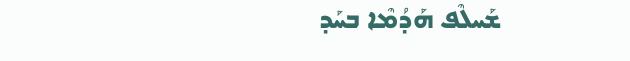ܫܰܚܠܶܦ ܗܰܕܳܡܶܐ ܒܚܰܕ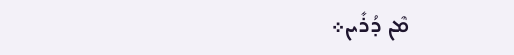ܡܶܢ ܕܳܪܺܝܢ܀